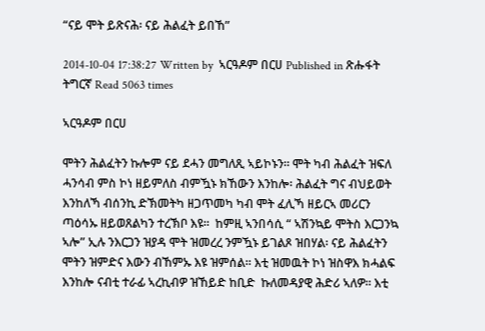“ናይ ሞት ይጽናሕ፡ ናይ ሕልፈት ይበኸ”

2014-10-04 17:38:27 Written by  ኣርዓዶም በርሀ Published in ጽሑፋት ትግርኛ Read 5063 times

ኣርዓዶም በርሀ

ሞትን ሕልፈትን ኩሎም ናይ ደሓን መግለጺ ኣይኮኑን። ሞት ካብ ሕልፈት ዝፍለ ሓንሳብ ምስ ኮነ ዘይምለስ ብምዃኑ ክኸውን እንከሎ፡ ሕልፈት ግና ብህይወት እንከለኻ ብሰንኪ ድኽመትካ ዘጋጥመካ ካብ ሞት ፈሊኻ ዘይርኣ መሪርን ጣዕሳኡ ዘይወጸልካን ተረኽቦ እዩ።  ከምዚ ኣንበሳሲ “ ኣሽንኳይ ሞትስ እርጋንኳ ኣሎ” ኢሉ ንእርጋን ዝያዳ ሞት ዝመረረ ንምዃኑ ይገልጾ ዝበሃል፡ ናይ ሕልፈትን ሞትን ዝምድና እውን ብኸምኡ እዩ ዝምሰል። እቲ ዝመዉት ኮነ ዝስዋእ ክሓልፍ እንከሎ ናብቲ ተራፊ ኣረኪብዎ ዝኸይድ ከቢድ  ኩለመዳያዊ ሕድሪ ኣለዎ። እቲ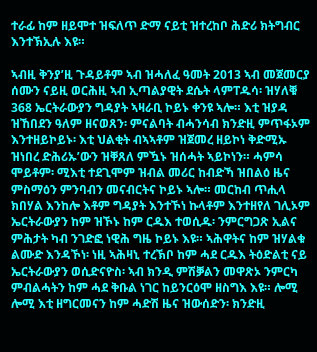ተራፊ ከም ዘይሞተ ዝፍለጥ ድማ ናይቲ ዝተረከቦ ሕድሪ ክትግብር እንተኽኢሉ እዩ።

ኣብዚ ቅንያ’ዚ ጉዳይቶም ኣብ ዝሓለፈ ዓመት 2013 ኣብ መጀመርያ ሰሙን ናይዚ ወርሕዚ ኣብ ኢጣልያዊት ደሴት ላምፐዱሳ፡ ዝሃለቑ 368 ኤርትራውያን ግዳያት ኣዛራቢ ኮይኑ ቀንዩ ኣሎ። እቲ ዝያዳ ዝኸበደን ዓለም ዘናወጸን፡ ምናልባት ብሓንሳብ ክንድዚ ምጥፋኦም እንተዘይኮይኑ፡ እቲ ህልቂት ብኣኣቶም ዝጀመረ ዘይኮነ ቅድሚኡ ዝነበረ ድሕሪኡ’ውን ዝቐጸለ ምዃኑ ዝሰሓት ኣይኮነን። ሓምሳ ሞይቶም፡ ሚእቲ ተደጊሞም ዝብል መሪር ከብድኻ ዝበልዕ ዜና ምስማዕን ምንባብን መናብርትና ኮይኑ ኣሎ። መርከብ ጥሒላ ክበሃል እንከሎ እቶም ግዳያት እንተኾነ ኩላቶም እንተዘየለ ገሊኦም ኤርትራውያን ከም ዝኾኑ ከም ርዱእ ተወሲዱ፡ ንምርግጋጽ ኢልና ምሕታት ካብ ንገድፎ ነዊሕ ግዜ ኮይኑ እዩ። ኣሕዋትና ከም ዝሃልቁ ልሙድ እንዳኾነ፡ ነዚ ኣሕዛኒ ተረኽቦ ከም ሓደ ርዱእ ትዕድልቲ ናይ ኤርትራውያን ወሲድናዮስ፡ ኣብ ክንዲ ምሽቓልን መዋጽኦ ንምርካ ምብልሓትን ከም ሓደ ቅቡል ነገር ከይንርዕሞ ዘስግእ እዩ። ሎሚ ሎሚ እቲ ዘግርመናን ከም ሓድሽ ዜና ዝውሰድን፡ ክንድዚ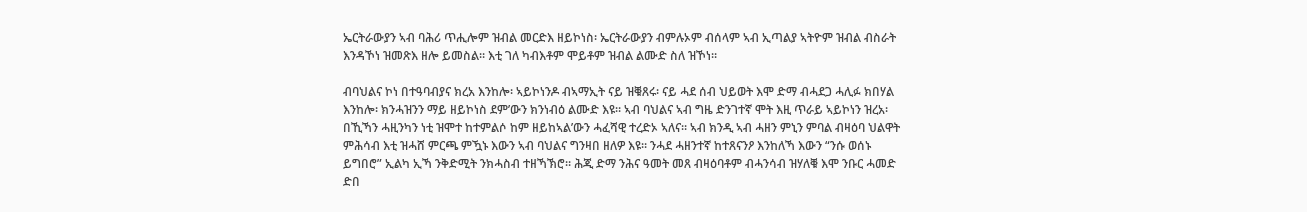ኤርትራውያን ኣብ ባሕሪ ጥሒሎም ዝብል መርድእ ዘይኮነስ፡ ኤርትራውያን ብምሉኦም ብሰላም ኣብ ኢጣልያ ኣትዮም ዝብል ብስራት እንዳኾነ ዝመጽእ ዘሎ ይመስል። እቲ ገለ ካብእቶም ሞይቶም ዝብል ልሙድ ስለ ዝኾነ።

ብባህልና ኮነ በተዓባብያና ክረአ እንከሎ፡ ኣይኮነንዶ ብኣማኢት ናይ ዝቑጸሩ፡ ናይ ሓደ ሰብ ህይወት እሞ ድማ ብሓደጋ ሓሊፉ ክበሃል እንከሎ፡ ክንሓዝንን ማይ ዘይኮነስ ደም’ውን ክንነብዕ ልሙድ እዩ። ኣብ ባህልና ኣብ ግዜ ድንገተኛ ሞት እዚ ጥራይ ኣይኮነን ዝረአ፡ በኺኻን ሓዚንካን ነቲ ዝሞተ ከተምልሶ ከም ዘይከኣል’ውን ሓፈሻዊ ተረድኦ ኣለና። ኣብ ክንዲ ኣብ ሓዘን ምኒን ምባል ብዛዕባ ህልዋት ምሕሳብ እቲ ዝሓሸ ምርጫ ምዃኑ እውን ኣብ ባህልና ግንዛበ ዘለዎ እዩ። ንሓደ ሓዘንተኛ ከተጸናንዖ እንከለኻ እውን “ንሱ ወሰኑ ይግበሮ” ኢልካ ኢኻ ንቅድሚት ንክሓስብ ተዘኻኽሮ። ሕጂ ድማ ንሕና ዓመት መጸ ብዛዕባቶም ብሓንሳብ ዝሃለቑ እሞ ንቡር ሓመድ ድበ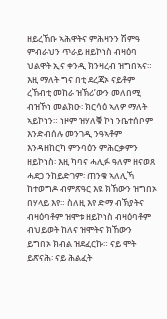ዘይረኸቡ ኣሕዋትና ምሕዛንን ሽምዓ ምብራህን ጥራይ ዘይኮነስ ብዛዕባ ህልዋት ኢና ቀንዲ ክንዛረብ ዝግበኣና። እዚ ማለት ግና በቲ ደረጃኦ ናይቶም ረኸብቲ መከራ ዝኽሪ’ውን መለበሚ ብዝኾነ መልክዑ፡ ክርሳዕ ኣለዎ ማለት ኣይኮነን። ነዞም ዝሃለቑ ኮነ ንቤተሰቦም እንድብሰሉ መንገዲ ንዓኣቶም እንዳዘከርካ ምንባዕን ምሕርቃምን ዘይኮነስ፡ እዚ ካባና ሓሊፉ ዓለም ዘናወጸ ሓደጋ ንከይድገም፡ ጠንቁ ኣለሊኻ ከተወግዶ ብምጽዓር እዩ ክኸውን ዝግበኦ በሃላይ እየ። ስለዚ እየ ድማ ብኽያትና ብዛዕባቶም ዝሞቱ ዘይኮነስ ብዛዕባቶም ብህይወት ከለና ዝሞትና ክኸውን ይግበኦ ክብል ዝደፈርኩ። ናይ ሞት ይጽናሕ፡ ናይ ሕልፈት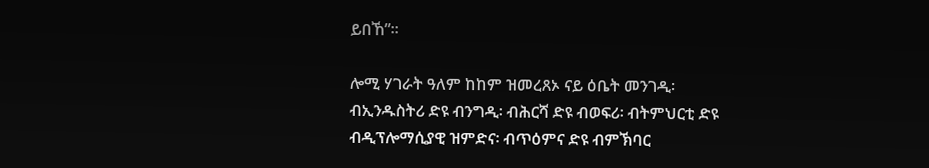ይበኸ”።

ሎሚ ሃገራት ዓለም ከከም ዝመረጸኦ ናይ ዕቤት መንገዲ፡ ብኢንዱስትሪ ድዩ ብንግዲ፡ ብሕርሻ ድዩ ብወፍሪ፡ ብትምህርቲ ድዩ ብዲፕሎማሲያዊ ዝምድና፡ ብጥዕምና ድዩ ብምኽባር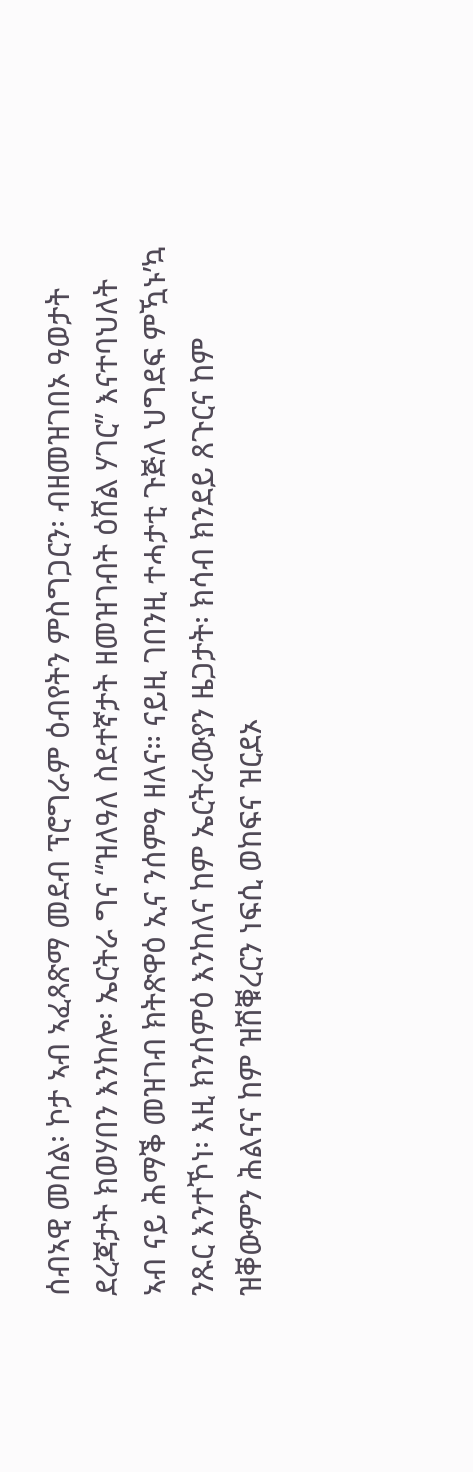ሰብኣዊ መሰል፡ ኮታ ኣብ ኣፈጻጽማ መደብ ፕሮግራም ዕብየትን ምስግጋርን፡ ብዘመዝገበኦ ዓወታት ደረጃታት ክወሃበን እንከሎ፡ ኤርትራ ግና “ዝለዓለ ስደተኛታት ዘመዝገብት ዕሸል ሃገር” እናተባህለት ኣብ ናይ ሕማቕ መዝገብ ክትጽዋዕ ኢና ንሰምዓ ዘለና። ናይዚ ገበንዚ ተሓታቲ ጉጅለ ህግደፍ ምዃኑ’ኳ ንጹር እንተኾነ፡ እዚ ክንሰምዕ እንከለና ከም ኤርትራውያን ዜጋታት፡ ክሳብ ክንደይ ጸጉርና ከም ዝቐውምን ሕልናና ከም ዝሽቑረርን ነፍሲ ወከፍና ዝርደኦ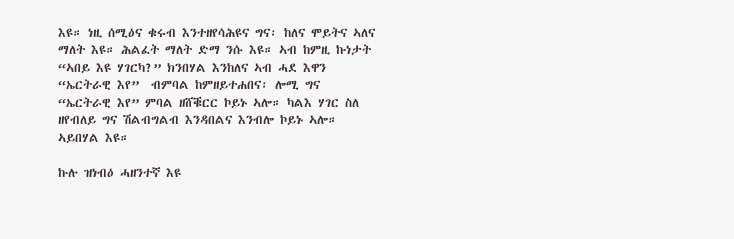እዩ። ነዚ ሰሚዕና ቁሩብ እንተዘየሳሕዩና ግና፡ ከለና ሞይትና ኣለና ማለት እዩ። ሕልፈት ማለት ድማ ንሱ እዩ። ኣብ ከምዚ ኩነታት “ኣበይ እዩ ሃገርካ?” ክንበሃል እንከለና ኣብ ሓደ እዋን “ኤርትራዊ እየ”  ብምባል ከምዘይተሐበና፡ ሎሚ ግና “ኤርትራዊ እየ” ምባል ዘሸቑርር ኮይኑ ኣሎ። ካልእ ሃገር ስለ ዘየብለይ ግና ሽልብግልብ እንዳበልና እንብሎ ኮይኑ ኣሎ። ኣይበሃል እዩ።

ኩሉ ዝነብዕ ሓዘንተኛ እዩ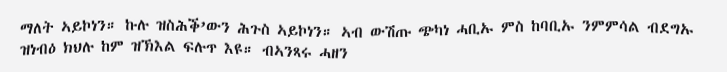ማለት ኣይኮነን። ኩሉ ዝስሕቕ’ውን ሕጉስ ኣይኮነን። ኣብ ውሽጡ ጭካነ ሓቢኡ ምስ ከባቢኡ ንምምሳል ብደግኡ ዝነብዕ ክህሉ ከም ዝኽእል ፍሉጥ እዩ። ብኣንጻሩ ሓዘን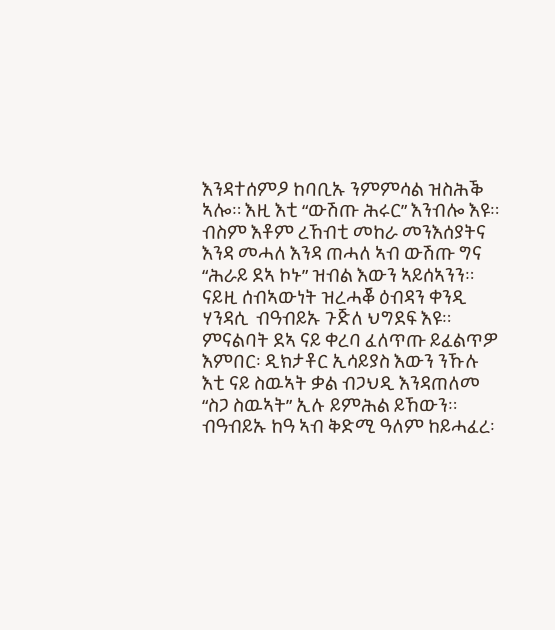እንዳተሰምዖ ከባቢኡ ንምምሳል ዝስሕቕ ኣሎ። እዚ እቲ “ውሽጡ ሕሩር” እንብሎ እዩ። ብስም እቶም ረኸብቲ መከራ መንእሰያትና እንዳ መሓለ እንዳ ጠሓለ ኣብ ውሽጡ ግና “ሕራይ ደኣ ኮኑ” ዝብል እውን ኣይሰኣንን። ናይዚ ሰብኣውነት ዝረሓቖ ዕብዳን ቀንዲ ሃንዳሲ  ብዓብይኡ ጉጅለ ህግደፍ እዩ። ምናልባት ደኣ ናይ ቀረባ ፈለጥጡ ይፈልጥዎ እምበር፡ ዲክታቶር ኢሳይያስ እውን ንኹሉ እቲ ናይ ስዉኣት ቃል ብጋህዲ እንዳጠለመ “ስጋ ስዉኣት” ኢሉ ይምሕል ይኸውን። ብዓብይኡ ከዓ ኣብ ቅድሚ ዓለም ከይሓፈረ፡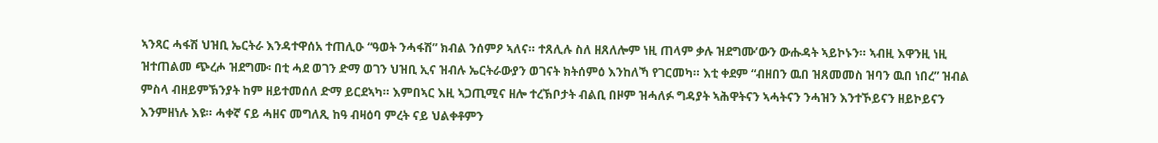ኣንጻር ሓፋሽ ህዝቢ ኤርትራ እንዳተዋሰአ ተጠሊዑ “ዓወት ንሓፋሽ” ክብል ንሰምዖ ኣለና። ተጸሊሉ ስለ ዘጸለሎም ነዚ ጠላም ቃሉ ዝደግሙ’ውን ውሑዳት ኣይኮኑን። ኣብዚ እዋንዚ ነዚ ዝተጠልመ ጭረሖ ዝደግሙ፡ በቲ ሓደ ወገን ድማ ወገን ህዝቢ ኢና ዝብሉ ኤርትራውያን ወገናት ክትሰምዕ እንከለኻ የገርመካ። እቲ ቀደም “ብዘበን ዉበ ዝጸመመስ ዝባን ዉበ ነበረ” ዝብል ምስላ ብዘይምኽንያት ከም ዘይተመሰለ ድማ ይርደኣካ። እምበኣር እዚ ኣጋጢሚና ዘሎ ተረኽቦታት ብልቢ በዞም ዝሓለፉ ግዳያት ኣሕዋትናን ኣሓትናን ንሓዝን እንተኾይናን ዘይኮይናን እንምዘነሉ እዩ። ሓቀኛ ናይ ሓዘና መግለጺ ከዓ ብዛዕባ ምረት ናይ ህልቀቶምን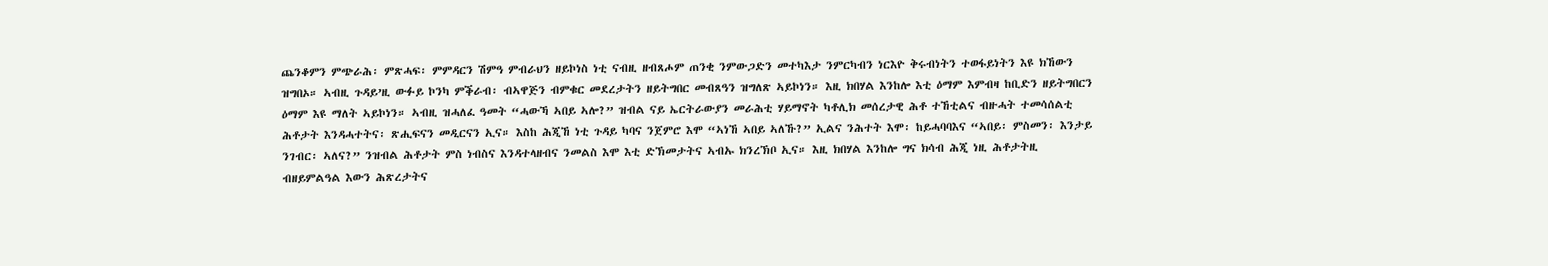ጨንቆምን ምጭራሕ፡ ምጽሓፍ፡ ምምዳርን ሽምዓ ምብራህን ዘይኮነስ ነቲ ናብዚ ዘብጸሖም ጠንቂ ንምውጋድን መተካእታ ንምርካብን ነርእዮ ቅሩብነትን ተወፋይነትን እዩ ክኸውን ዝግበኦ። ኣብዚ ጉዳይ’ዚ ውፉይ ኮንካ ምቕራብ፡ ብኣዋጅን ብምቁር መደረታትን ዘይትግበር መብጸዓን ዝግለጽ ኣይኮነን። እዚ ክበሃል እንከሎ እቲ ዕማም እምብዛ ከቢድን ዘይትግበርን ዕማም እዩ ማለት ኣይኮነን። ኣብዚ ዝሓለፈ ዓመት “ሓውኻ ኣበይ ኣሎ?” ዝብል ናይ ኤርትራውያን መራሕቲ ሃይማኖት ካቶሊክ መሰረታዊ ሕቶ ተኸቲልና ብዙሓት ተመሳሰልቲ ሕቶታት እንዳሓተትና፡ ጽሒፍናን መዲርናን ኢና። እስከ ሕጂኸ ነቲ ጉዳይ ካባና ንጀምሮ እሞ “ኣነኸ ኣበይ ኣለኹ?” ኢልና ንሕተት እሞ፡ ከይሓባባእና “ኣበይ፡ ምስመን፡ እንታይ ንገብር፡ ኣለና?” ንዝብል ሕቶታት ምስ ነብስና እንዳተላዘብና ንመልስ እሞ እቲ ድኽመታትና ኣብኡ ክንረኽቦ ኢና። እዚ ክበሃል እንከሎ ግና ክሳብ ሕጂ ነዚ ሕቶታትዚ ብዘይምልዓል እውን ሕጽረታትና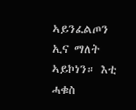ኣይንፈልጦን ኢና ማለት ኣይኮነን። እቲ ሓቁስ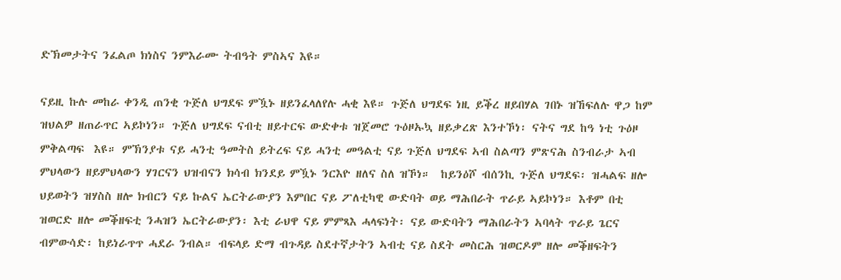ድኽመታትና ንፈልጦ ክነስና ንምእራሙ ትብዓት ምስኣና እዩ።

ናይዚ ኩሉ መከራ ቀንዲ ጠንቂ ጉጅለ ህግደፍ ምዃኑ ዘይንፈላለየሉ ሓቂ እዩ። ጉጅለ ህግደፍ ነዚ ይቕረ ዘይበሃል ገበኑ ዝኸፍለሉ ዋጋ ከም ዝህልዎ ዘጠራጥር ኣይኮነን። ጉጅለ ህግደፍ ናብቲ ዘይተርፍ ውድቀቱ ዝጀመሮ ጉዕዞኡኳ ዘይቃረጽ እንተኾነ፡ ናትና ግደ ከዓ ነቲ ጉዕዞ ምቅልጣፍ  እዩ። ምኽንያቱ ናይ ሓንቲ ዓመትስ ይትረፍ ናይ ሓንቲ መዓልቲ ናይ ጉጅለ ህግደፍ ኣብ ስልጣን ምጽናሕ ስንብራታ ኣብ ምህላውን ዘይምህላውን ሃገርናን ህዝብናን ክሳብ ክንደይ ምዃኑ ንርእዮ ዘለና ስለ ዝኾነ።  ከይንዕሾ ብሰንኪ ጉጅለ ህግደፍ፡ ዝሓልፍ ዘሎ ህይወትን ዝሃስስ ዘሎ ክብርን ናይ ኩልና ኤርትራውያን እምበር ናይ ፖለቲካዊ ውድባት ወይ ማሕበራት ጥራይ ኣይኮነን። እቶም በቲ ዝወርድ ዘሎ መቕዘፍቲ ንሓዝን ኤርትራውያን፡ እቲ ራህዋ ናይ ምምጻእ ሓላፍነት፡ ናይ ውድባትን ማሕበራትን ኣባላት ጥራይ ጌርና ብምውሳድ፡ ከይነራጥጥ ሓደራ ንብል። ብፍላይ ድማ ብጉዳይ ስደተኛታትን ኣብቲ ናይ ስደት መስርሕ ዝወርዶም ዘሎ መቕዘፍትን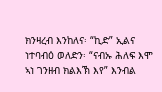ክንዛረብ እንከለና፡ “ኪድ” ኢልና ነተባብዕ ወለድን፡ “ናብኡ ሕለፍ እሞ ኣነ ገንዘብ ክልእኽ እየ” እንብል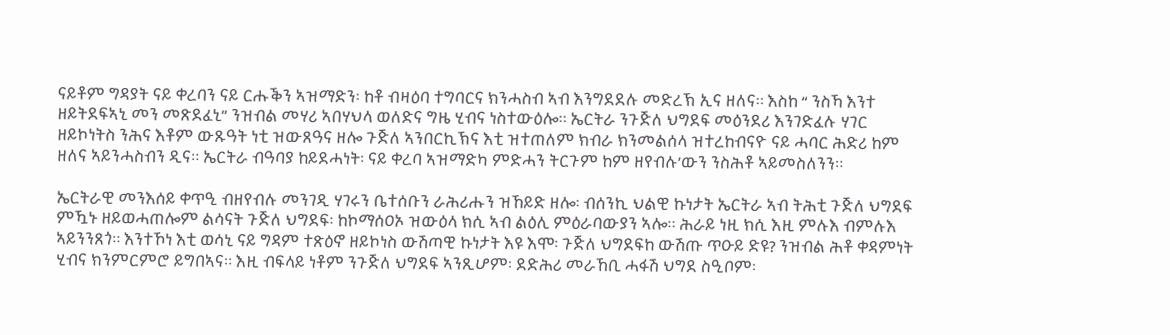ናይቶም ግዳያት ናይ ቀረባን ናይ ርሑቕን ኣዝማድን፡ ከቶ ብዛዕባ ተግባርና ክንሓስብ ኣብ እንግደደሉ መድረኽ ኢና ዘለና። እስከ “ ንስኻ እንተ ዘይትደፍኣኒ መን መጽደፈኒ” ንዝብል መሃሪ ኣበሃህላ ወለድና ግዜ ሂብና ነስተውዕሎ። ኤርትራ ንጉጅለ ህግደፍ መዕንደሪ እንገድፈሉ ሃገር ዘይኮነትስ ንሕና እቶም ውጹዓት ነቲ ዝውጸዓና ዘሎ ጉጅለ ኣንበርኪኽና እቲ ዝተጠለም ክብራ ክንመልሰላ ዝተረከብናዮ ናይ ሓባር ሕድሪ ከም ዘለና ኣይንሓስብን ዲና። ኤርትራ ብዓባያ ከይደሓነት፡ ናይ ቀረባ ኣዝማድካ ምድሓን ትርጉም ከም ዘየብሉ’ውን ንስሕቶ ኣይመስለንን።

ኤርትራዊ መንእሰይ ቀጥዒ ብዘየብሉ መንገዲ ሃገሩን ቤተሰቡን ራሕሪሑን ዝኸይድ ዘሎ፡ ብሰንኪ ህልዊ ኩነታት ኤርትራ ኣብ ትሕቲ ጉጅለ ህግደፍ ምዃኑ ዘይወሓጠሎም ልሳናት ጉጅለ ህግደፍ፡ ከኮማሰዐኦ ዝውዕላ ክሲ ኣብ ልዕሊ ምዕራባውያን ኣሎ። ሕራይ ነዚ ክሲ እዚ ምሉእ ብምሉእ ኣይንንጸጎ። እንተኾነ እቲ ወሳኒ ናይ ግዳም ተጽዕኖ ዘይኮነስ ውሽጣዊ ኩነታት እዩ እሞ፡ ጉጅለ ህግደፍከ ውሽጡ ጥዑይ ድዩ? ንዝብል ሕቶ ቀዳምነት ሂብና ክንምርምሮ ይግበኣና። እዚ ብፍላይ ነቶም ንጉጅለ ህግደፍ ኣንጺሆም፡ ደድሕሪ መራኸቢ ሓፋሽ ህግደ ስዒቦም፡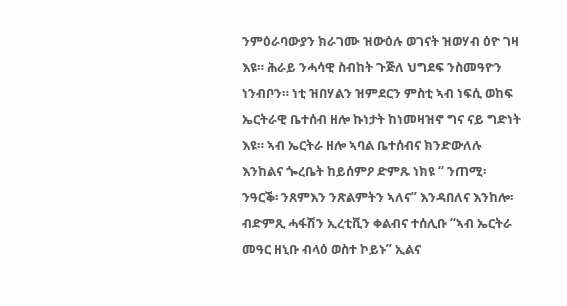ንምዕራባውያን ክራገሙ ዝውዕሉ ወገናት ዝወሃብ ዕዮ ገዛ እዩ። ሕራይ ንሓሳዊ ስብከት ጉጅለ ህግደፍ ንስመዓዮን ነንብቦን። ነቲ ዝበሃልን ዝምደርን ምስቲ ኣብ ነፍሲ ወከፍ  ኤርትራዊ ቤተሰብ ዘሎ ኩነታት ከነመዛዝኖ ግና ናይ ግድነት እዩ። ኣብ ኤርትራ ዘሎ ኣባል ቤተሰብና ክንድውለሉ እንከልና ጐረቤት ከይሰምዖ ድምጹ ነክዩ “ ንጠሚ፡ ንዓርቕ፡ ንጸምእን ንጽልምትን ኣለና” እንዳበለና እንከሎ፡ ብድምጺ ሓፋሽን ኢረቲቪን ቀልብና ተሰሊቡ “ኣብ ኤርትራ መዓር ዘኒቡ ብላዕ ወስተ ኮይኑ” ኢልና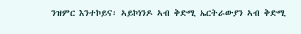ንዝምር እንተኮይና፡ ኣይኮነንዶ ኣብ ቅድሚ ኤርትራውያን ኣብ ቅድሚ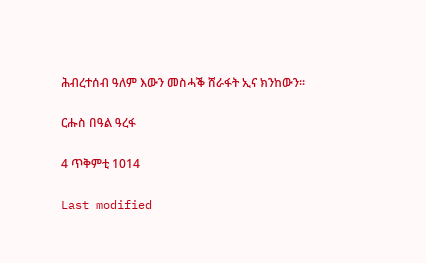ሕብረተሰብ ዓለም እውን መስሓቕ ሸራፋት ኢና ክንከውን።

ርሑስ በዓል ዓረፋ

4 ጥቅምቲ 1014

Last modified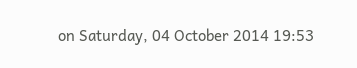on Saturday, 04 October 2014 19:53